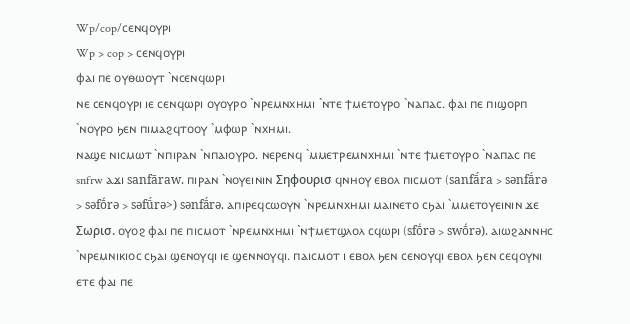Wp/cop/ⲥⲉⲛϥⲟⲩⲣⲓ
Wp > cop > ⲥⲉⲛϥⲟⲩⲣⲓ
ⲫⲁⲓ ⲡⲉ ⲟⲩⲑⲱⲟⲩⲧ `ⲛⲥⲉⲛϥⲱⲣⲓ
ⲛⲉ ⲥⲉⲛϥⲟⲩⲣⲓ ⲓⲉ ⲥⲉⲛϥⲱⲣⲓ ⲟⲩⲟⲩⲣⲟ `ⲛⲣⲉⲙⲛⲭⲏⲙⲓ `ⲛⲧⲉ ϯⲙⲉⲧⲟⲩⲣⲟ `ⲛⲁⲡⲁⲥ. ⲫⲁⲓ ⲡⲉ ⲡⲓϣⲟⲣⲡ `ⲛⲟⲩⲣⲟ ϧⲉⲛ ⲡⲓⲙⲁϩϥⲧⲟⲟⲩ `ⲙⲫⲱⲣ `ⲛⲭⲏⲙⲓ.
ⲛⲁϣⲉ ⲛⲓⲥⲙⲱⲧ `ⲛⲡⲓⲣⲁⲛ `ⲛⲡⲁⲓⲟⲩⲣⲟ. ⲛⲉⲣⲉⲛϥ `ⲙⲙⲉⲧⲣⲉⲙⲛⲭⲏⲙⲓ `ⲛⲧⲉ ϯⲙⲉⲧⲟⲩⲣⲟ `ⲛⲁⲡⲁⲥ ⲡⲉ snfrw ⲁϫⲓ sanfāraw. ⲡⲓⲣⲁⲛ `ⲛⲟⲩⲉⲓⲛⲓⲛ Σηφουρισ ϥⲛⲏⲟⲩ ⲉⲃⲟⲗ ⲡⲓⲥⲙⲟⲧ (sanfā́ra > sənfā́rə > səfṓrə > səfū́rə>) sənfā́rə. ⲁⲡⲓⲣⲉϥⲥⲱⲟⲩⲛ `ⲛⲣⲉⲙⲛⲭⲏⲙⲓ ⲙⲁⲓⲛⲉⲧⲟ ⲥϧⲁⲓ `ⲙⲙⲉⲧⲟⲩⲉⲓⲛⲓⲛ ϫⲉ Σωρισ. ⲟⲩⲟϩ ⲫⲁⲓ ⲡⲉ ⲡⲓⲥⲙⲟⲧ `ⲛⲣⲉⲙⲛⲭⲏⲙⲓ `ⲛϯⲙⲉⲧϣⲗⲟⲗ ⲥϥⲱⲣⲓ (sfṓrə > swṓrə). ⲁⲓⲱϩⲁⲛⲛⲏⲥ `ⲛⲣⲉⲙⲛⲓⲕⲓⲟⲥ ⲥϧⲁⲓ ϣⲉⲛⲟⲩϥⲓ ⲓⲉ ϣⲉⲛⲛⲟⲩϥⲓ. ⲡⲁⲓⲥⲙⲟⲧ ⲓ ⲉⲃⲟⲗ ϧⲉⲛ ⲥⲉⲛⲟⲩϥⲓ ⲉⲃⲟⲗ ϧⲉⲛ ⲥⲉϥⲟⲩⲛⲓ ⲉⲧⲉ ⲫⲁⲓ ⲡⲉ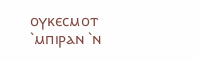ⲟⲩⲕⲉⲥⲙⲟⲧ `ⲙⲡⲓⲣⲁⲛ `ⲛ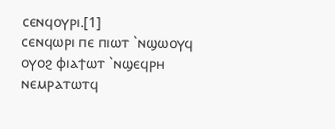ⲥⲉⲛϥⲟⲩⲣⲓ.[1]
ⲥⲉⲛϥⲱⲣⲓ ⲡⲉ ⲡⲓⲱⲧ `ⲛϣⲱⲟⲩϥ ⲟⲩⲟϩ ⲫⲓⲁϯⲱⲧ `ⲛϣⲉϥⲣⲏ ⲛⲉⲙⲣⲁⲧⲱⲧϥ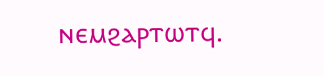ⲛⲉⲙϩⲁⲣⲧⲱⲧϥ.